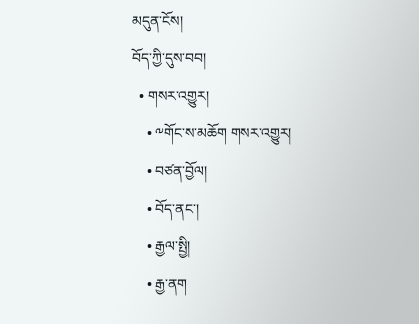མདུན་ངོས།
བོད་ཀྱི་དུས་བབ།
  • གསར་འགྱུར།
    • ༸གོང་ས་མཆོག གསར་འགྱུར།
    • བཙན་བྱོལ།
    • བོད་ནང་།
    • རྒྱལ་སྤྱི།
    • རྒྱ་ནག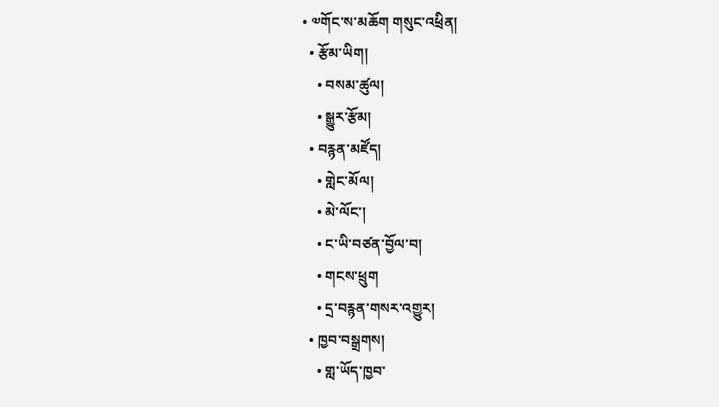• ༧གོང་ས་མཆོག གསུང་འཕྲིན།
  • རྩོམ་ཡིག།
    • བསམ་ཚུལ།
    • སྒྱུར་རྩོམ།
  • བརྙན་མཛོད།
    • གླེང་མོལ།
    • མེ་ལོང་།
    • ང་ཡི་བཙན་བྱོལ་བ།
    • གངས་ཕྲུག
    • དྲ་བརྙན་གསར་འགྱུར།
  • ཁྱབ་བསྒྲགས།
    • གླ་ཡོད་ཁྱབ་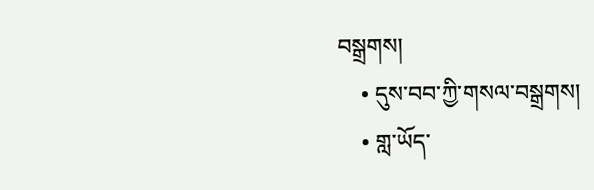བསྒྲགས།
    • དུས་བབ་ཀྱི་གསལ་བསྒྲགས།
    • གླ་ཡོད་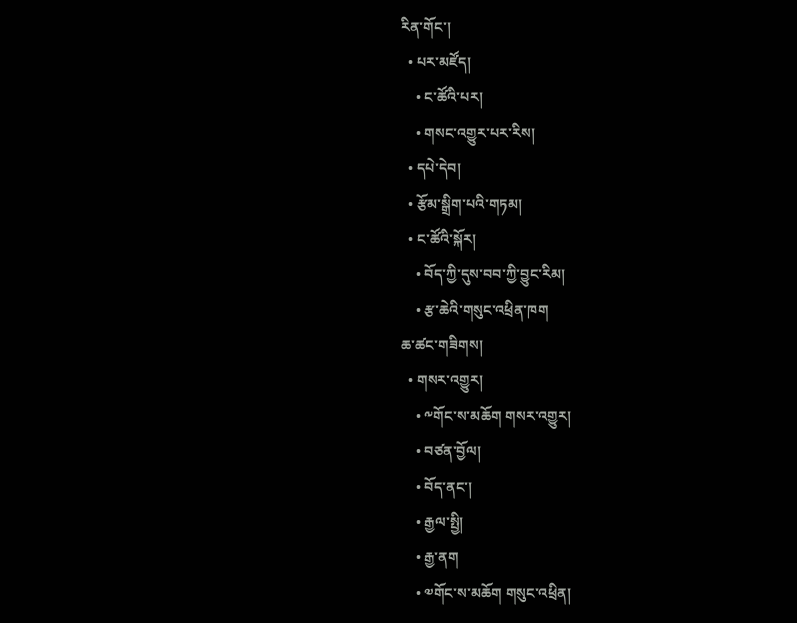རིན་གོང་།
  • པར་མཛོད།
    • ང་ཚོའི་པར།
    • གསང་འགྱུར་པར་རིས།
  • དཔེ་དེབ།
  • རྩོམ་སྒྲིག་པའི་གཏམ།
  • ང་ཚོའི་སྐོར།
    • བོད་ཀྱི་དུས་བབ་ཀྱི་བྱུང་རིམ།
    • རྩ་ཆེའི་གསུང་འཕྲིན་ཁག
ཆ་ཚང་གཟིགས།
  • གསར་འགྱུར།
    • ༸གོང་ས་མཆོག གསར་འགྱུར།
    • བཙན་བྱོལ།
    • བོད་ནང་།
    • རྒྱལ་སྤྱི།
    • རྒྱ་ནག
    • ༧གོང་ས་མཆོག གསུང་འཕྲིན།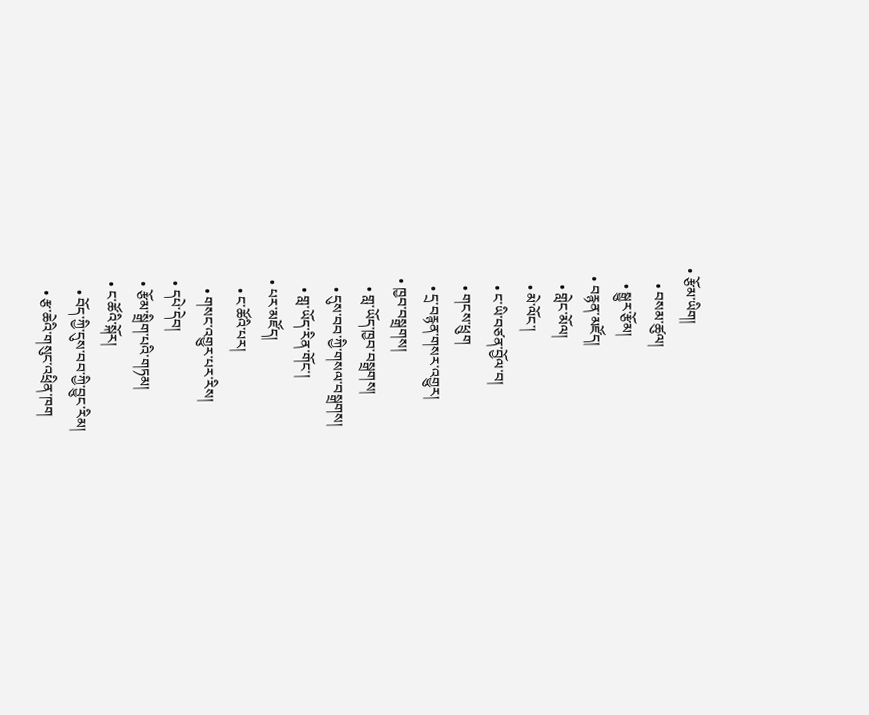• རྩོམ་ཡིག།
    • བསམ་ཚུལ།
    • སྒྱུར་རྩོམ།
  • བརྙན་མཛོད།
    • གླེང་མོལ།
    • མེ་ལོང་།
    • ང་ཡི་བཙན་བྱོལ་བ།
    • གངས་ཕྲུག
    • དྲ་བརྙན་གསར་འགྱུར།
  • ཁྱབ་བསྒྲགས།
    • གླ་ཡོད་ཁྱབ་བསྒྲགས།
    • དུས་བབ་ཀྱི་གསལ་བསྒྲགས།
    • གླ་ཡོད་རིན་གོང་།
  • པར་མཛོད།
    • ང་ཚོའི་པར།
    • གསང་འགྱུར་པར་རིས།
  • དཔེ་དེབ།
  • རྩོམ་སྒྲིག་པའི་གཏམ།
  • ང་ཚོའི་སྐོར།
    • བོད་ཀྱི་དུས་བབ་ཀྱི་བྱུང་རིམ།
    • རྩ་ཆེའི་གསུང་འཕྲིན་ཁག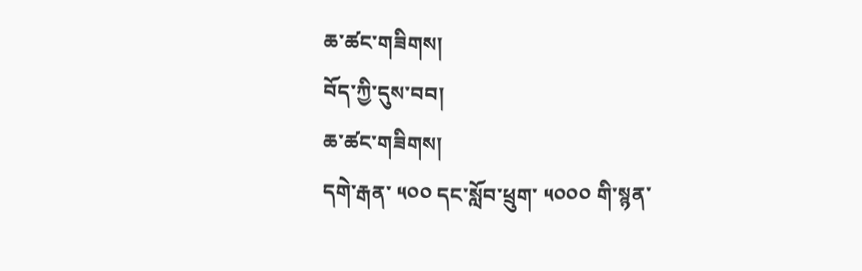ཆ་ཚང་གཟིགས།
བོད་ཀྱི་དུས་བབ།
ཆ་ཚང་གཟིགས།
དགེ་རྒན་ ༥༠༠ དང་སློབ་ཕྲུག་ ༥༠༠༠ གི་སྙན་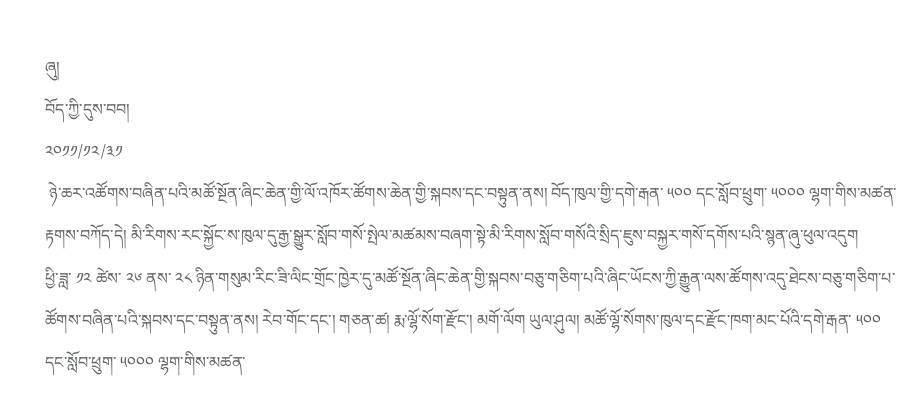ཞུ།
བོད་ཀྱི་དུས་བབ།
༢༠༡༡/༡༢/༣༡
 ཉེ་ཆར་འཚོགས་བཞིན་པའི་མཚོ་སྔོན་ཞིང་ཆེན་གྱི་ལོ་འཁོར་ཚོགས་ཆེན་གྱི་སྐབས་དང་བསྟུན་ནས། བོད་ཁུལ་གྱི་དགེ་རྒན་ ༥༠༠ དང་སློབ་ཕྲུག་ ༥༠༠༠ ལྷག་གིས་མཚན་རྟགས་བཀོད་དེ། མི་རིགས་རང་སྐྱོང་ས་ཁུལ་དུ་རྒྱ་སྒྱུར་སློབ་གསོ་སྤེལ་མཚམས་བཞག་སྟེ་མི་རིགས་སློབ་གསོའི་སྲིད་ཇུས་བསྐྱར་གསོ་དགོས་པའི་སྙན་ཞུ་ཕུལ་འདུག
ཕྱི་ཟླ་ ༡༢ ཚེས་ ༢༦ ནས་ ༢༨ ཉིན་གསུམ་རིང་ཟི་ལིང་གྲོང་ཁྱེར་དུ་མཚོ་སྔོན་ཞིང་ཆེན་གྱི་སྐབས་བཅུ་གཅིག་པའི་ཞིང་ཡོངས་ཀྱི་རྒྱུན་ལས་ཚོགས་འདུ་ཐེངས་བཅུ་གཅིག་པ་ཚོགས་བཞིན་པའི་སྐབས་དང་བསྟུན་ནས། རེབ་གོང་དང་། གཅན་ཚ། རྨ་ལྷོ་སོག་རྫོང་། མགོ་ལོག ཡུལ་ཤུལ། མཚོ་ལྷོ་སོགས་ཁུལ་དང་རྫོང་ཁག་མང་པོའི་དགེ་རྒན་ ༥༠༠ དང་སློབ་ཕྲུག་ ༥༠༠༠ ལྷག་གིས་མཚན་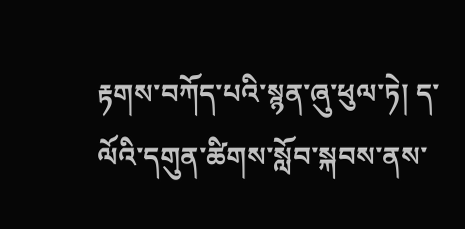རྟགས་བཀོད་པའི་སྙན་ཞུ་ཕུལ་ཏེ། ད་ལོའི་དགུན་ཚིགས་སློབ་སྐབས་ནས་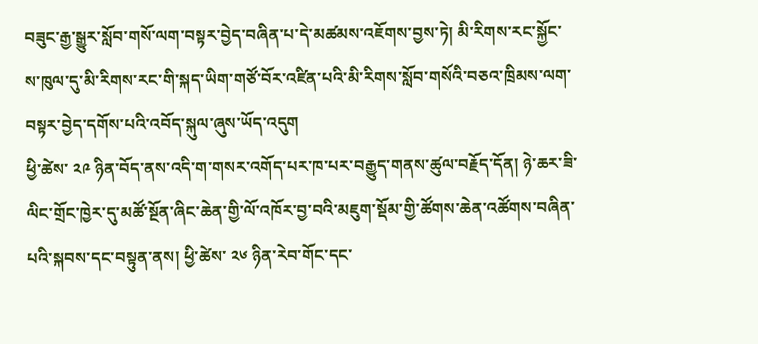བཟུང་རྒྱ་སྒྱུར་སློབ་གསོ་ལག་བསྟར་བྱེད་བཞིན་པ་དེ་མཚམས་འཇོགས་བྱས་ཏེ། མི་རིགས་རང་སྐྱོང་ས་ཁུལ་དུ་མི་རིགས་རང་གི་སྐད་ཡིག་གཙོ་བོར་འཛིན་པའི་མི་རིགས་སློབ་གསོའི་བཅའ་ཁྲིམས་ལག་བསྟར་བྱེད་དགོས་པའི་འབོད་སྐུལ་ཞུས་ཡོད་འདུག
ཕྱི་ཚེས་ ༢༩ ཉིན་བོད་ནས་འདི་ག་གསར་འགོད་པར་ཁ་པར་བརྒྱུད་གནས་ཚུལ་བརྗོད་དོན། ཉེ་ཆར་ཟི་ལིང་གྲོང་ཁྱེར་དུ་མཚོ་སྔོན་ཞིང་ཆེན་གྱི་ལོ་འཁོར་བྱ་བའི་མཇུག་སྡོམ་གྱི་ཚོགས་ཆེན་འཚོགས་བཞིན་པའི་སྐབས་དང་བསྟུན་ནས། ཕྱི་ཚེས་ ༢༦ ཉིན་རེབ་གོང་དང་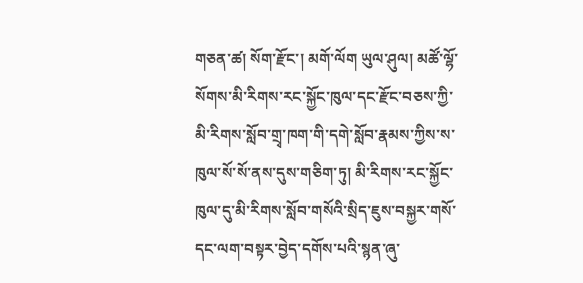གཅན་ཚ། སོག་རྫོང་། མགོ་ལོག ཡུལ་ཤུལ། མཚོ་ལྷོ་སོགས་མི་རིགས་རང་སྐྱོང་ཁུལ་དང་རྫོང་བཅས་ཀྱི་མི་རིགས་སློབ་གྲྭ་ཁག་གི་དགེ་སློབ་རྣམས་ཀྱིས་ས་ཁུལ་སོ་སོ་ནས་དུས་གཅིག་ཏུ། མི་རིགས་རང་སྐྱོང་ཁུལ་དུ་མི་རིགས་སློབ་གསོའི་སྲིད་ཇུས་བསྐྱར་གསོ་དང་ལག་བསྟར་བྱེད་དགོས་པའི་སྙན་ཞུ་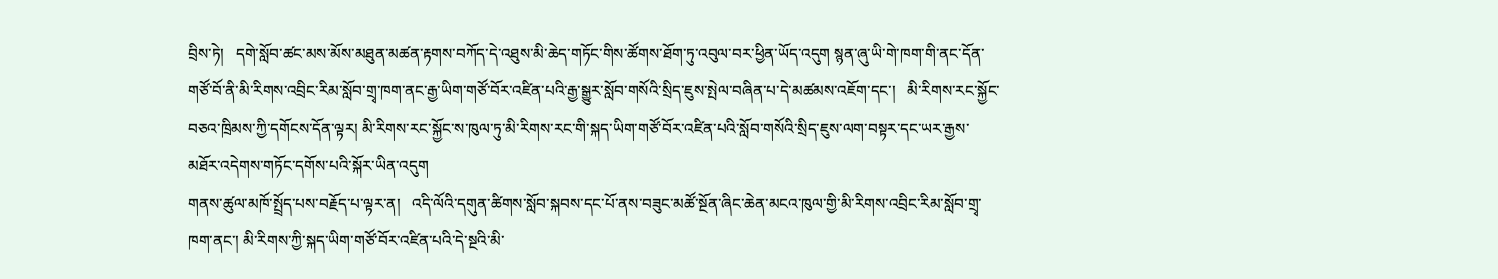བྲིས་ཏེ།   དགེ་སློབ་ཚང་མས་མོས་མཐུན་མཚན་རྟགས་བཀོད་དེ་འཐུས་མི་ཆེད་གཏོང་གིས་ཚོགས་ཐོག་ཏུ་འབུལ་བར་ཕྱིན་ཡོད་འདུག སྙན་ཞུ་ཡི་གེ་ཁག་གི་ནང་དོན་གཙོ་བོ་ནི་མི་རིགས་འབྲིང་རིམ་སློབ་གྲྭ་ཁག་ནང་རྒྱ་ཡིག་གཙོ་བོར་འཛིན་པའི་རྒྱ་སྒྱུར་སློབ་གསོའི་སྲིད་ཇུས་སྤེལ་བཞིན་པ་དེ་མཚམས་འཇོག་དང་།   མི་རིགས་རང་སྐྱོང་བཅའ་ཁྲིམས་ཀྱི་དགོངས་དོན་ལྟར། མི་རིགས་རང་སྐྱོང་ས་ཁུལ་ཏུ་མི་རིགས་རང་གི་སྐད་ཡིག་གཙོ་བོར་འཛིན་པའི་སློབ་གསོའི་སྲིད་ཇུས་ལག་བསྟར་དང་ཡར་རྒྱས་མཐོར་འདེགས་གཏོང་དགོས་པའི་སྐོར་ཡིན་འདུག
གནས་ཚུལ་མཁོ་སྤྲོད་པས་བརྗོད་པ་ལྟར་ན།   འདི་ལོའི་དགུན་ཚིགས་སློབ་སྐབས་དང་པོ་ནས་བཟུང་མཚོ་སྔོན་ཞིང་ཆེན་མངའ་ཁུལ་གྱི་མི་རིགས་འབྲིང་རིམ་སློབ་གྲྭ་ཁག་ནང་། མི་རིགས་ཀྱི་སྐད་ཡིག་གཙོ་བོར་འཛིན་པའི་དེ་སྔའི་མི་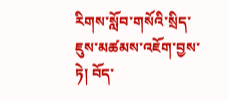རིགས་སློབ་གསོའི་སྲིད་ཇུས་མཚམས་འཇོག་བྱས་ཏེ། བོད་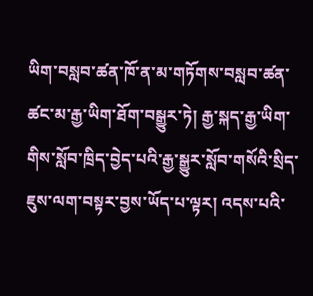ཡིག་བསླབ་ཚན་ཁོ་ན་མ་གཏོགས་བསླབ་ཚན་ཚང་མ་རྒྱ་ཡིག་ཐོག་བསྒྱུར་ཏེ། རྒྱ་སྐད་རྒྱ་ཡིག་གིས་སློབ་ཁྲིད་བྱེད་པའི་རྒྱ་སྒྱུར་སློབ་གསོའི་སྲིད་ཇུས་ལག་བསྟར་བྱས་ཡོད་པ་ལྟར། འདས་པའི་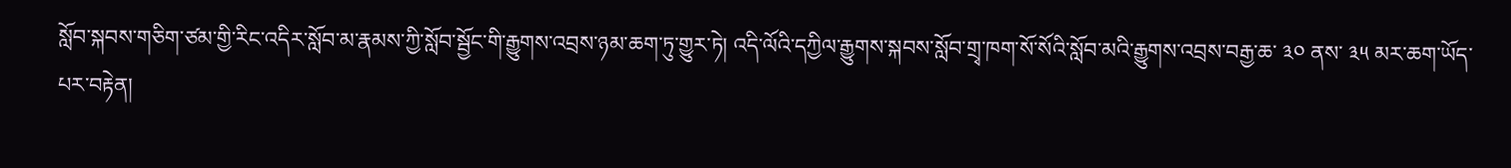སློབ་སྐབས་གཅིག་ཙམ་གྱི་རིང་འདིར་སློབ་མ་རྣམས་ཀྱི་སློབ་སྦྱོང་གི་རྒྱུགས་འབྲས་ཉམ་ཆག་ཏུ་གྱུར་ཏེ། འདི་ལོའི་དཀྱིལ་རྒྱུགས་སྐབས་སློབ་གྲྭ་ཁག་སོ་སོའི་སློབ་མའི་རྒྱུགས་འབྲས་བརྒྱ་ཆ་ ༣༠ ནས་ ༣༥ མར་ཆག་ཡོད་པར་བརྟེན།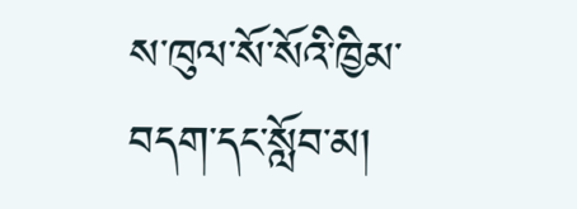ས་ཁུལ་སོ་སོའི་ཁྱིམ་བདག་དང་སློབ་མ།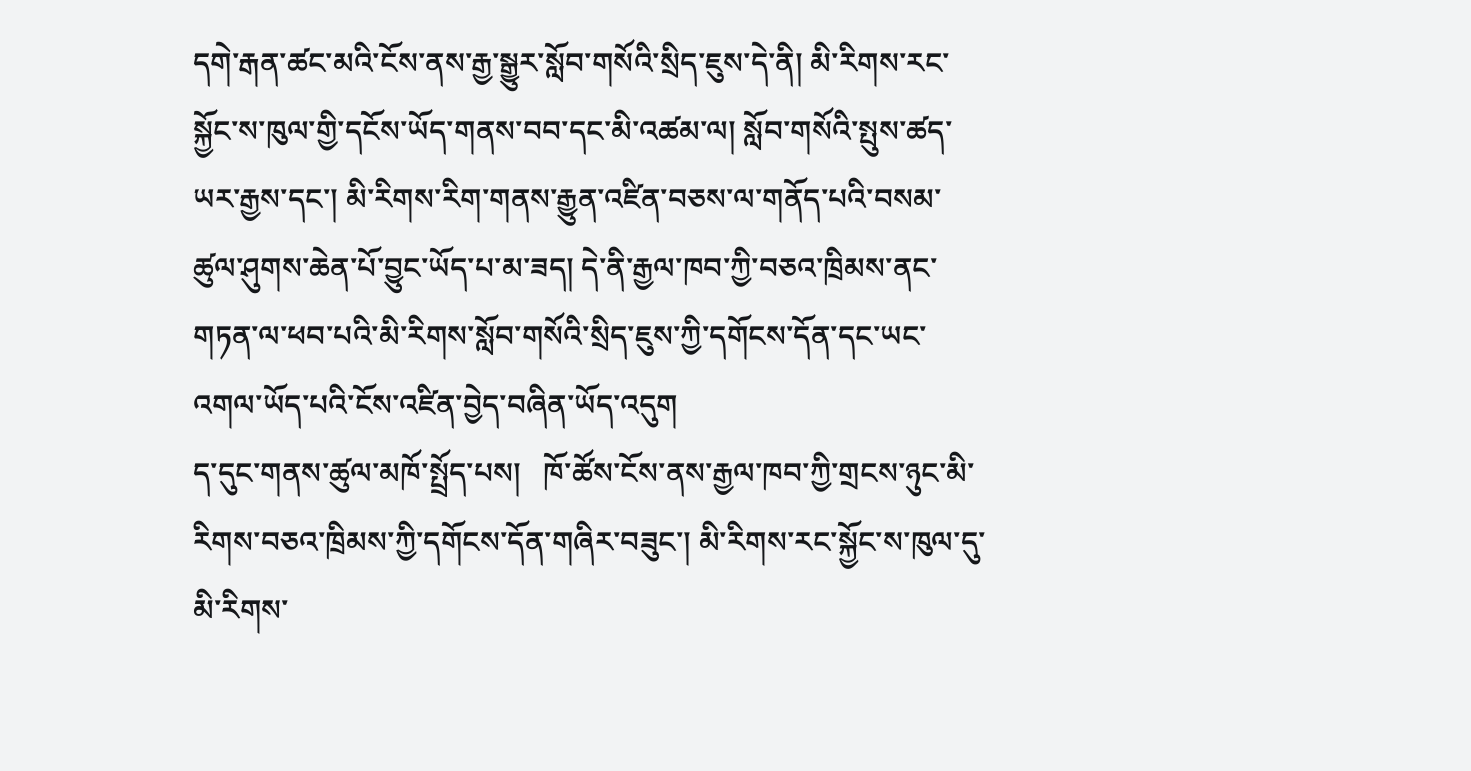དགེ་རྒན་ཚང་མའི་ངོས་ནས་རྒྱ་སྒྱུར་སློབ་གསོའི་སྲིད་ཇུས་དེ་ནི། མི་རིགས་རང་སྐྱོང་ས་ཁུལ་གྱི་དངོས་ཡོད་གནས་བབ་དང་མི་འཚམ་ལ། སློབ་གསོའི་སྤུས་ཚད་ཡར་རྒྱས་དང་། མི་རིགས་རིག་གནས་རྒྱུན་འཛིན་བཅས་ལ་གནོད་པའི་བསམ་ཚུལ་ཤུགས་ཆེན་པོ་བྱུང་ཡོད་པ་མ་ཟད། དེ་ནི་རྒྱལ་ཁབ་ཀྱི་བཅའ་ཁྲིམས་ནང་གཏན་ལ་ཕབ་པའི་མི་རིགས་སློབ་གསོའི་སྲིད་ཇུས་ཀྱི་དགོངས་དོན་དང་ཡང་འགལ་ཡོད་པའི་ངོས་འཛིན་བྱེད་བཞིན་ཡོད་འདུག
ད་དུང་གནས་ཚུལ་མཁོ་སྤྲོད་པས།   ཁོ་ཚོས་ངོས་ནས་རྒྱལ་ཁབ་ཀྱི་གྲངས་ཉུང་མི་རིགས་བཅའ་ཁྲིམས་ཀྱི་དགོངས་དོན་གཞིར་བཟུང་། མི་རིགས་རང་སྐྱོང་ས་ཁུལ་དུ་མི་རིགས་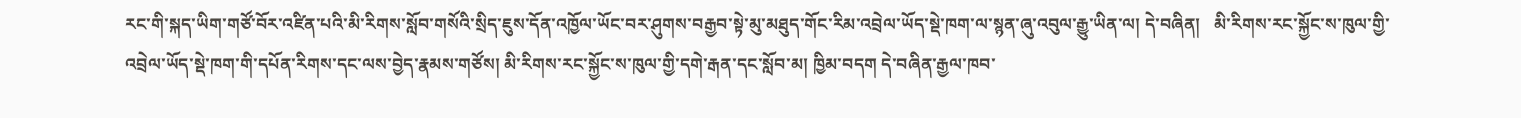རང་གི་སྐད་ཡིག་གཙོ་བོར་འཛིན་པའི་མི་རིགས་སློབ་གསོའི་སྲིད་ཇུས་དོན་འཁྱོལ་ཡོང་བར་ཤུགས་བརྒྱབ་སྟེ་མུ་མཐུད་གོང་རིམ་འབྲེལ་ཡོད་སྡེ་ཁག་ལ་སྙན་ཞུ་འབུལ་རྒྱུ་ཡིན་ལ། དེ་བཞིན།   མི་རིགས་རང་སྐྱོང་ས་ཁུལ་གྱི་འབྲེལ་ཡོད་སྡེ་ཁག་གི་དཔོན་རིགས་དང་ལས་བྱེད་རྣམས་གཙོས། མི་རིགས་རང་སྐྱོང་ས་ཁུལ་གྱི་དགེ་རྒན་དང་སློབ་མ། ཁྱིམ་བདག དེ་བཞིན་རྒྱལ་ཁབ་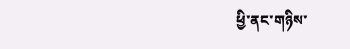ཕྱི་ནང་གཉིས་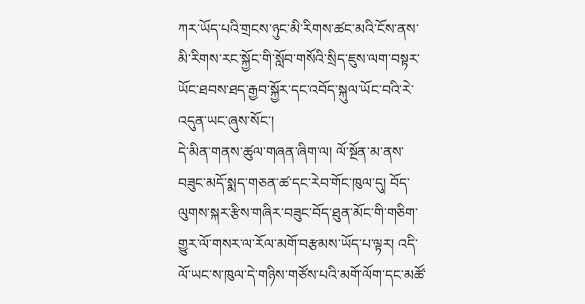ཀར་ཡོད་པའི་གྲངས་ཉུང་མི་རིགས་ཚང་མའི་ངོས་ནས་མི་རིགས་རང་སྐྱོང་གི་སློབ་གསོའི་སྲིད་ཇུས་ལག་བསྟར་ཡོང་ཐབས་ཐད་རྒྱབ་སྐྱོར་དང་འབོད་སྐུལ་ཡོང་བའི་རེ་འདུན་ཡང་ཞུས་སོང་།
དེ་མིན་གནས་ཚུལ་གཞན་ཞིག་ལ། ལོ་སྔོན་མ་ནས་བཟུང་མདོ་སྨད་གཅན་ཚ་དང་རེབ་གོང་ཁུལ་དུ། བོད་ལུགས་སྐར་རྩིས་གཞིར་བཟུང་བོད་ཐུན་མོང་གི་གཅིག་གྱུར་ལོ་གསར་ལ་རོལ་མགོ་བརྩམས་ཡོད་པ་ལྟར། འདི་ལོ་ཡང་ས་ཁུལ་དེ་གཉིས་གཙོས་པའི་མགོ་ལོག་དང་མཚོ་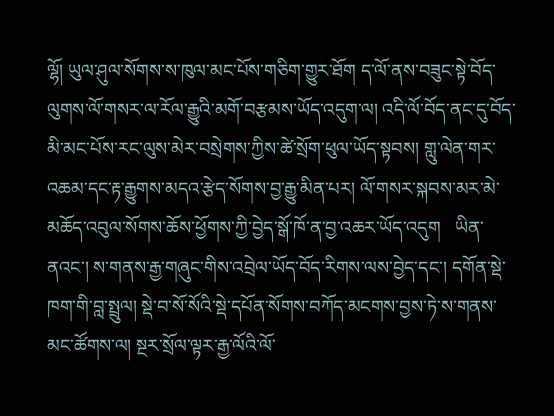ལྷོ། ཡུལ་ཤུལ་སོགས་ས་ཁུལ་མང་པོས་གཅིག་གྱུར་ཐོག ད་ལོ་ནས་བཟུང་སྟེ་བོད་ལུགས་ལོ་གསར་ལ་རོལ་རྒྱུའི་མགོ་བརྩམས་ཡོད་འདུག་ལ། འདི་ལོ་བོད་ནང་དུ་བོད་མི་མང་པོས་རང་ལུས་མེར་བསྲེགས་ཀྱིས་ཚེ་སྲོག་ཕུལ་ཡོད་སྟབས། གླུ་ལེན་གར་འཆམ་དང་རྟ་རྒྱུགས་མདའ་རྩེད་སོགས་བྱ་རྒྱུ་མིན་པར། ལོ་གསར་སྐབས་མར་མེ་མཆོད་འབུལ་སོགས་ཆོས་ཕྱོགས་ཀྱི་བྱེད་སྒོ་ཁོ་ན་བྱ་འཆར་ཡོད་འདུག   ཡིན་ནའང་། ས་གནས་རྒྱ་གཞུང་གིས་འབྲེལ་ཡོད་བོད་རིགས་ལས་བྱེད་དང་། དགོན་སྡེ་ཁག་གི་བླ་སྤྲུལ། སྡེ་བ་སོ་སོའི་སྡེ་དཔོན་སོགས་བཀོད་མངགས་བྱས་ཏེ་ས་གནས་མང་ཚོགས་ལ། སྔར་སྲོལ་ལྟར་རྒྱ་ལོའི་ལོ་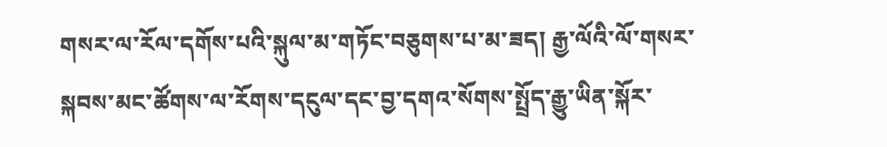གསར་ལ་རོལ་དགོས་པའི་སྐུལ་མ་གཏོང་བཅུགས་པ་མ་ཟད། རྒྱ་ལོའི་ལོ་གསར་སྐབས་མང་ཚོགས་ལ་རོགས་དངུལ་དང་བྱ་དགའ་སོགས་སྤྲོད་རྒྱུ་ཡིན་སྐོར་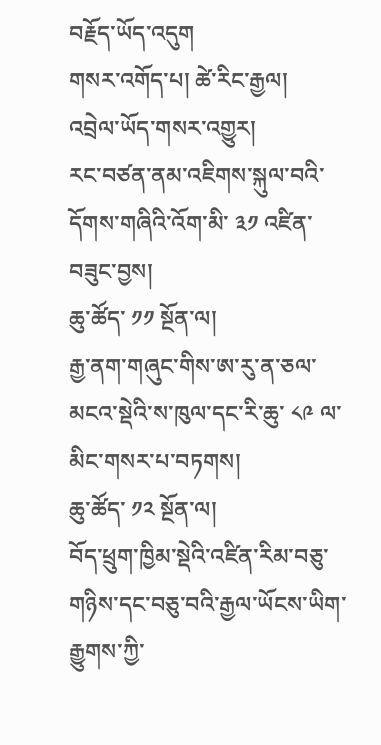བརྗོད་ཡོད་འདུག
གསར་འགོད་པ། ཚེ་རིང་རྒྱལ།
འབྲེལ་ཡོད་གསར་འགྱུར།
རང་བཙན་ནམ་འཇིགས་སྐུལ་བའི་དོགས་གཞིའི་འོག་མི་ ༣༡ འཛིན་བཟུང་བྱས།
ཆུ་ཚོད་ ༡༡ སྔོན་ལ།
རྒྱ་ནག་གཞུང་གིས་ཨ་རུ་ན་ཅལ་མངའ་སྡེའི་ས་ཁུལ་དང་རི་ཆུ་ ༨༩ ལ་མིང་གསར་པ་བཏགས།
ཆུ་ཚོད་ ༡༢ སྔོན་ལ།
བོད་ཕྲུག་ཁྱིམ་སྡེའི་འཛིན་རིམ་བཅུ་གཉིས་དང་བཅུ་བའི་རྒྱལ་ཡོངས་ཡིག་རྒྱུགས་ཀྱི་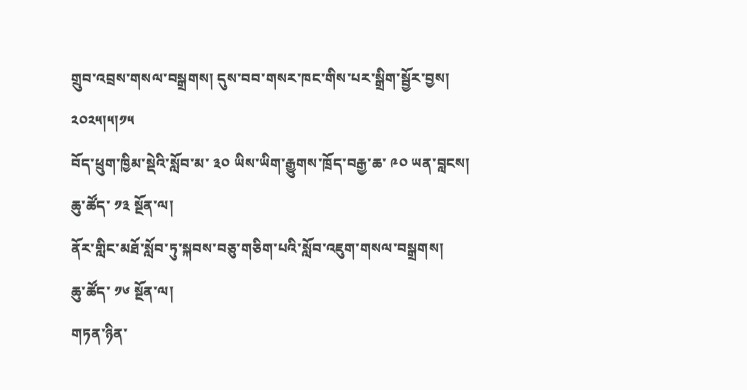གྲུབ་འབྲས་གསལ་བསྒྲགས། དུས་བབ་གསར་ཁང་གིས་པར་སྒྲིག་སྦྱོར་བྱས། ༢༠༢༥།༥།༡༥
བོད་ཕྲུག་ཁྱིམ་སྡེའི་སློབ་མ་ ༣༠ ཡིས་ཡིག་རྒྱུགས་ཁྲོད་བརྒྱ་ཆ་ ༩༠ ཡན་བླངས།
ཆུ་ཚོད་ ༡༣ སྔོན་ལ།
ནོར་གླིང་མཐོ་སློབ་ཏུ་སྐབས་བཅུ་གཅིག་པའི་སློབ་འཇུག་གསལ་བསྒྲགས།
ཆུ་ཚོད་ ༡༦ སྔོན་ལ།
གཏན་ཉིན་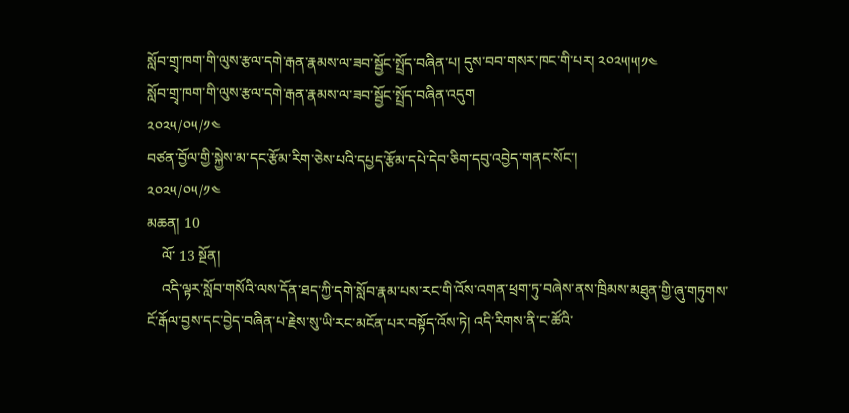སློབ་གྲྭ་ཁག་གི་ལུས་རྩལ་དགེ་རྒན་རྣམས་ལ་ཟབ་སྦྱོང་སྤྲོད་བཞིན་པ། དུས་བབ་གསར་ཁང་གི་པར། ༢༠༢༥།༥།༡༤
སློབ་གྲྭ་ཁག་གི་ལུས་རྩལ་དགེ་རྒན་རྣམས་ལ་ཟབ་སྦྱོང་སྤྲོད་བཞིན་འདུག
༢༠༢༥/༠༥/༡༤
བཙན་བྱོལ་གྱི་སྐྱེས་མ་དང་རྩོམ་རིག་ཅེས་པའི་དཔྱད་རྩོམ་དཔེ་དེབ་ཅིག་དབུ་འབྱེད་གནང་སོང་།
༢༠༢༥/༠༥/༡༤
མཆན། 10
    ལོ་ 13 སྔོན།
    འདི་ལྟར་སློབ་གསོའི་ལས་དོན་ཐད་ཀྱི་དགེ་སློབ་རྣམ་པས་རང་གི་འོས་འགན་ཕྲག་ཏུ་བཞེས་ནས་ཁྲིམས་མཐུན་གྱི་ཞུ་གཏུགས་ངོ་རྒོལ་བྱས་དང་བྱེད་བཞིན་པ་རྗེས་སུ་ཡི་རང་མངོན་པར་བསྟོད་འོས་ཏེ། འདི་རིགས་ནི་ང་ཚོའི་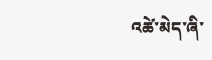འཚེ་མེད་ཞི་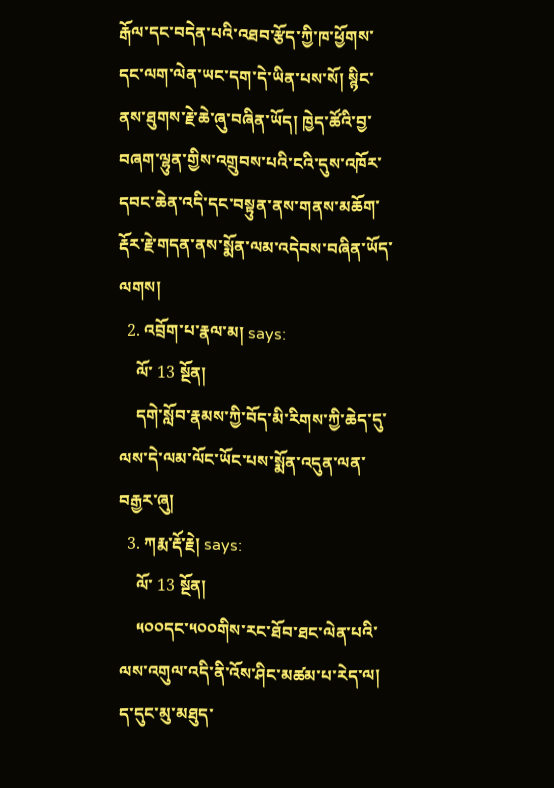རྒོལ་དང་བདེན་པའི་འཐབ་རྩོད་ཀྱི་ཁ་ཕྱོགས་དང་ལག་ལེན་ཡང་དག་དེ་ཡིན་པས་སོ། སྙིང་ནས་ཐུགས་རྗེ་ཆེ་ཞུ་བཞིན་ཡོད། ཁྱེད་ཚོའི་བྱ་བཞག་ལྷུན་གྱིས་འགྲུབས་པའི་ངའི་དུས་འཁོར་དབང་ཆེན་འདི་དང་བསྟུན་ནས་གནས་མཆོག་རྡོར་རྗེ་གདན་ནས་སྨོན་ལམ་འདེབས་བཞིན་ཡོད་ལགས།
  2. འབྲོག་པ་རྣལ་མ། says:
    ལོ་ 13 སྔོན།
    དགེ་སློབ་རྣམས་ཀྱི་བོད་མི་རིགས་ཀྱི་ཆེད་དུ་ལས་དེ་ལམ་ལོང་ཡོང་པས་སྨོན་འདུན་ལན་བརྒྱར་ཞུ།
  3. ཀརྨ་རྡོ་རྗེ། says:
    ལོ་ 13 སྔོན།
    ༥༠༠དང་༥༠༠གིས་རང་ཐོབ་ཐང་ལེན་པའི་ལས་འགུལ་འདི་ནི་འོས་ཤིང་མཚམ་པ་རེད་ལ། ད་དུང་མུ་མཐུད་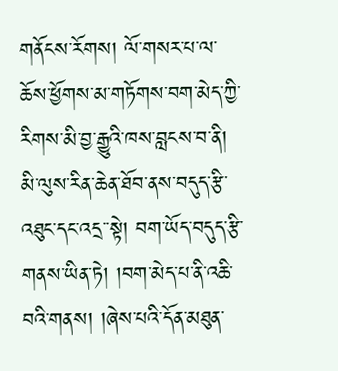གནོངས་རོགས། ལོ་གསར་པ་ལ་ཆོས་ཕྱོགས་མ་གཏོགས་བག་མེད་ཀྱི་རིགས་མི་བྱ་རྒྱུའི་ཁས་བླངས་བ་ནི། མི་ལུས་རིན་ཆེན་ཐོབ་ནས་བདུད་རྩི་འཐུང་དང་འདྲ་་སྟེ། བག་ཡོད་བདུད་རྩི་གནས་ཡིན་ཏེ། །བག་མེད་པ་ནི་འཆི་བའི་གནས། །ཞེས་པའི་དོན་མཐུན་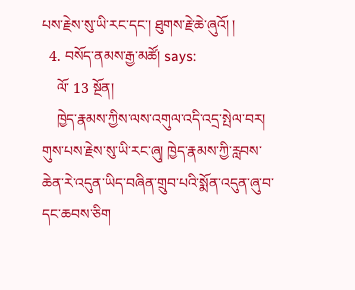པས་རྗེས་སུ་ཡི་རང་དང་། ཐུགས་རྗེ་ཆེ་ཞུའོ། །
  4. བསོད་ནམས་རྒྱ་མཚོ། says:
    ལོ་ 13 སྔོན།
    ཁྱེད་རྣམས་ཀྱིས་ལས་འགུལ་འདི་འདྲ་སྤེལ་བར། གུས་པས་རྗེས་སུ་ཡི་རང་ཞུ། ཁྱེད་རྣམས་ཀྱི་རླབས་ཆེན་རེ་འདུན་ཡིད་བཞིན་གྲུབ་པའི་སྨོན་འདུན་ཞུ་བ་དང་ཆབས་ཅིག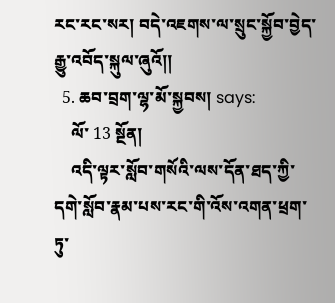རང་རང་སར། བདེ་འཇགས་ལ་སྲུང་སྐྱོབ་བྱེད་རྒྱུ་འབོད་སྐུལ་ཞུའོ།།
  5. ཆབ་བྲག་ལྷ་མོ་སྐྱབས། says:
    ལོ་ 13 སྔོན།
    འདི་ལྟར་སློབ་གསོའི་ལས་དོན་ཐད་ཀྱི་དགེ་སློབ་རྣམ་པས་རང་གི་འོས་འགན་ཕྲག་ཏུ་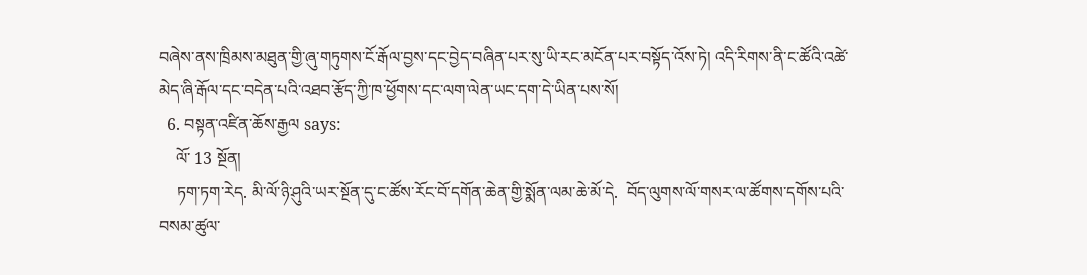བཞེས་ནས་ཁྲིམས་མཐུན་གྱི་ཞུ་གཏུགས་ངོ་རྒོལ་བྱས་དང་བྱེད་བཞིན་པར་སུ་ཡི་རང་མངོན་པར་བསྟོད་འོས་ཏེ། འདི་རིགས་ནི་ང་ཚོའི་འཚེ་མེད་ཞི་རྒོལ་དང་བདེན་པའི་འཐབ་རྩོད་ཀྱི་ཁ་ཕྱོགས་དང་ལག་ལེན་ཡང་དག་དེ་ཡིན་པས་སོ།
  6. བསྟན་འཛིན་ཆོས་རྒྱལ says:
    ལོ་ 13 སྔོན།
    ཏག་ཏག་རེད. མི་ལོ་ཉི་ཤུའི་ཡར་སྔོན་དུ་ང་ཚོས་རོང་བོ་དགོན་ཆེན་གྱི་སྨོན་ལམ་ཆེ་མོ་དེ.  བོད་ལུགས་ལོ་གསར་ལ་ཚོགས་དགོས་པའི་བསམ་ཚུལ་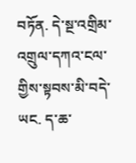བཏོན. དེ་སྔ་འགྲིམ་འགྲུལ་དཀའ་ངལ་གྱིས་སྟབས་མི་བདེ་ཡང. ད་ཆ་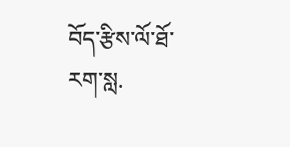བོད་རྩིས་ལོ་ཐོ་རག་སླ.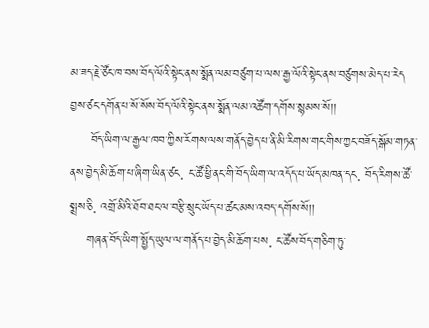མ་ཟད་རྗེ་ཙོང་ཁ་བས་བོད་ལོའི་སྟེང་ནས་སྨོན་ལམ་བཙུག་པ་ལས་རྒྱ་ལོའི་སྟེང་ནས་བཙུགས་མེད་པ་རེད  བྱས་ཙང་དགོན་པ་སོ་སོས་བོད་ལོའི་སྟེང་ནས་སྨོན་ལམ་འཚོག་དགོས་སྙམས་སོ།།
     བོད་ཡིག་ལ་རྒྱལ་ཁབ་ཀྱིས་རོགས་ལས་གནོད་བྱེད་པ་ནི་མི་རིགས་གང་གིས་ཀྱང་བཟོད་སྒོམ་གཏན་ནས་བྱེད་མི་ཆོག་པ་ཞིག་ཡིན་ཙང. ང་ཚོ་ཕྱི་ནང་གི་བོད་ཡིག་ལ་འདོད་པ་ཡོད་མཁན་དང. བོད་རིགས་ཚོ་སྨྲས་ཅི. འགྲོ་མིའི་ཐོབ་ཐང་ལ་བརྩི་སྲུང་ཡོད་པ་ཚང་མས་འབད་དགོས་སོ།།
    གཞན་བོད་ཡིག་སྤྱོད་ཡུལ་ལ་གནོད་པ་བྱེད་མི་ཆོག་པས. ང་ཚོས་བོད་གཅིག་ཏུ་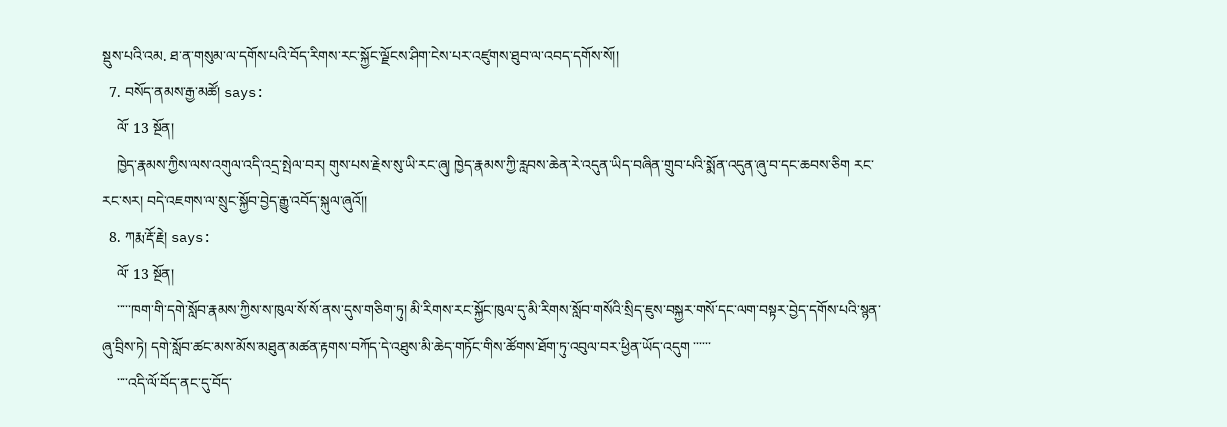སྡུས་པའི་འམ. ཐ་ན་གསུམ་ལ་དགོས་པའི་བོད་རིགས་རང་སྐྱོང་ལྗོངས་ཤིག་ངེས་པར་འཛུགས་ཐུབ་ལ་འབད་དགོས་སོ།།
  7. བསོད་ནམས་རྒྱ་མཚོ། says:
    ལོ་ 13 སྔོན།
    ཁྱེད་རྣམས་ཀྱིས་ལས་འགུལ་འདི་འདྲ་སྤེལ་བར། གུས་པས་རྗེས་སུ་ཡི་རང་ཞུ། ཁྱེད་རྣམས་ཀྱི་རླབས་ཆེན་རེ་འདུན་ཡིད་བཞིན་གྲུབ་པའི་སྨོན་འདུན་ཞུ་བ་དང་ཆབས་ཅིག རང་རང་སར། བདེ་འཇགས་ལ་སྲུང་སྐྱོབ་བྱེད་རྒྱུ་འབོད་སྐུལ་ཞུའོ།།
  8. ཀརྨ་རྡོ་རྗེ། says:
    ལོ་ 13 སྔོན།
    ་་་་་ཁག་གི་དགེ་སློབ་རྣམས་ཀྱིས་ས་ཁུལ་སོ་སོ་ནས་དུས་གཅིག་ཏུ། མི་རིགས་རང་སྐྱོང་ཁུལ་དུ་མི་རིགས་སློབ་གསོའི་སྲིད་ཇུས་བསྐྱར་གསོ་དང་ལག་བསྟར་བྱེད་དགོས་པའི་སྙན་ཞུ་བྲིས་ཏེ། དགེ་སློབ་ཚང་མས་མོས་མཐུན་མཚན་རྟགས་བཀོད་དེ་འཐུས་མི་ཆེད་གཏོང་གིས་ཚོགས་ཐོག་ཏུ་འབུལ་བར་ཕྱིན་ཡོད་འདུག ་་་་་་
    ་་་་འདི་ལོ་བོད་ནང་དུ་བོད་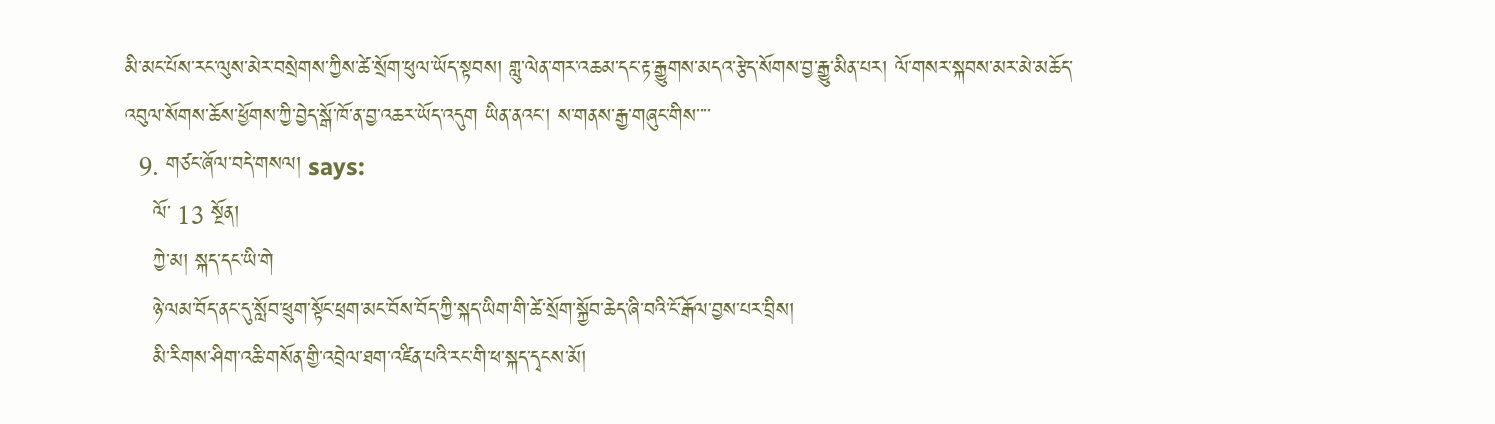མི་མང་པོས་རང་ལུས་མེར་བསྲེགས་ཀྱིས་ཚེ་སྲོག་ཕུལ་ཡོད་སྟབས། གླུ་ལེན་གར་འཆམ་དང་རྟ་རྒྱུགས་མདའ་རྩེད་སོགས་བྱ་རྒྱུ་མིན་པར། ལོ་གསར་སྐབས་མར་མེ་མཆོད་འབུལ་སོགས་ཆོས་ཕྱོགས་ཀྱི་བྱེད་སྒོ་ཁོ་ན་བྱ་འཆར་ཡོད་འདུག ཡིན་ནའང་། ས་གནས་རྒྱ་གཞུང་གིས་་་་
  9. གཙང་ཞོལ་བདེ་གསལ། says:
    ལོ་ 13 སྔོན།
    ཀྱེ་མ། སྐད་དང་ཡི་གེ
    ཉེ་ལམ་བོད་ནང་དུ་སློབ་ཕྲུག་སྟོང་ཕྲག་མང་བོས་བོད་ཀྱི་སྐད་ཡིག་གི་ཚེ་སྲོག་སྐྱོབ་ཆེད་ཞི་བའི་ངོ་རྒོལ་བྱས་པར་བྲིས།
    མི་རིགས་ཤིག་འཆི་གསོན་གྱི་འབྲེལ་ཐག་འཛིན་པའི་རང་གི་ཕ་སྐད་དྭངས་མོ།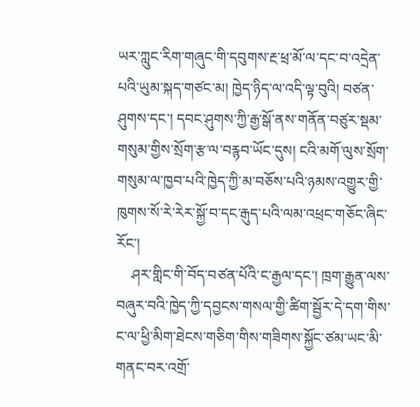ཡར་ཀླུང་རིག་གཞུང་གི་དབུགས་རྔ་ཕྲ་མོ་ལ་དང་བ་འདྲེན་པའི་ཡུམ་སྐད་གཙང་མ། ཁྱེད་ཉིད་ལ་འདི་ལྟ་བུའི། བཙན་ཤུགས་དང་། དབང་ཤུགས་ཀྱི་རྒྱ་སྒོ་ནས་གནོན་བཙུར་སྡམ་གསུམ་གྱིས་སྲོག་རྩ་ལ་བརྙབ་ཡོང་དུས། ངའི་མགོ་ལུས་སྲོག་གསུམ་ལ་ཁྱབ་པའི་ཁྱེད་ཀྱི་མ་བཅོས་པའི་ཉམས་འགྱུར་གྱི་ཁུགས་སོ་རེ་རེར་སྐྱོ་བ་དང་རྒུད་པའི་ལམ་འཕྲང་གཅོང་ཞིང་རོང་།
    ཤར་གླིང་གི་བོད་བཙན་པོའི་ང་རྒྱལ་དང་། ཁྲག་རྒྱུན་ལས་བཞུར་བའི་ཁྱེད་ཀྱི་དབྱངས་གསལ་གྱི་ཚིག་སྦྱོར་དེ་དག་གིས་ང་ལ་ཕྱི་མིག་ཐེངས་གཅིག་གིས་གཟིགས་སྐྱོང་ཙམ་ཡང་མི་གནང་བར་འགྲོ་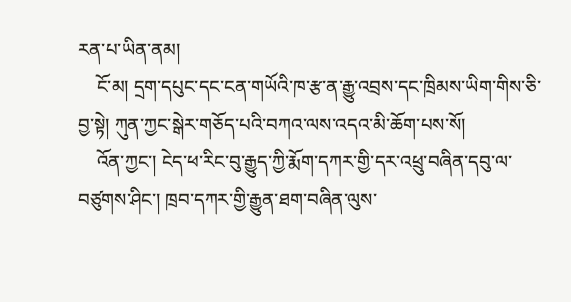རན་པ་ཡིན་ནམ།
    ངོ་མ། དྲག་དཔུང་དང་ངན་གཡོའི་ཁ་རྩ་ན་རྒྱུ་འབྲས་དང་ཁྲིམས་ཡིག་གིས་ཅི་བྱ་སྟེ། ཀུན་ཀྱང་སྒེར་གཅོད་པའི་བཀའ་ལས་འདའ་མི་ཆོག་པས་སོ།
    འོན་ཀྱང་། ངེད་ཕ་རིང་བུ་རྒྱུད་ཀྱི་རྨོག་དཀར་གྱི་དར་འཕྲུ་བཞིན་དབུ་ལ་བཙུགས་ཤིང་། ཁྲབ་དཀར་གྱི་རྒྱུན་ཐག་བཞིན་ལུས་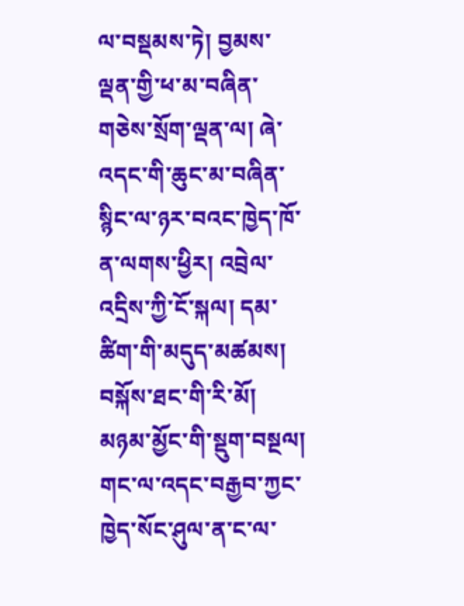ལ་བསྡམས་ཏེ། བྱམས་ལྡན་གྱི་ཕ་མ་བཞིན་གཅེས་སྲོག་ལྡན་ལ། ཞེ་འདང་གི་ཆུང་མ་བཞིན་སྙིང་ལ་ཉར་བའང་ཁྱེད་ཁོ་ན་ལགས་ཕྱིར། འབྲེལ་འདྲིས་ཀྱི་ངོ་སྐལ། དམ་ཚིག་གི་མདུད་མཚམས། བསྐོས་ཐང་གི་རི་མོ། མཉམ་མྱོང་གི་སྡུག་བསྔལ། གང་ལ་འདང་བརྒྱབ་ཀྱང་ཁྱེད་སོང་ཤུལ་ན་ང་ལ་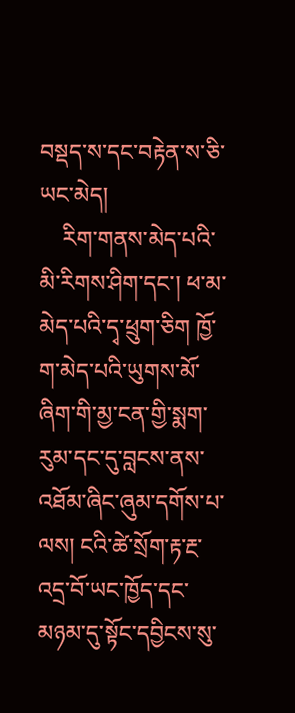བསྡད་ས་དང་བརྟེན་ས་ཅི་ཡང་མེད།
    རིག་གནས་མེད་པའི་མི་རིགས་ཤིག་དང་། ཕ་མ་མེད་པའི་དྭ་ཕྲུག་ཅིག ཁྱོ་ག་མེད་པའི་ཡུགས་མོ་ཞིག་གི་མྱ་ངན་གྱི་སྨག་རུམ་དང་དུ་བླངས་ནས་འཐོམ་ཞིང་ཞུམ་དགོས་པ་ལས། ངའི་ཚེ་སྲོག་རྟ་རྔ་འདྲ་བོ་ཡང་ཁྱོད་དང་མཉམ་དུ་སྟོང་དབྱིངས་སུ་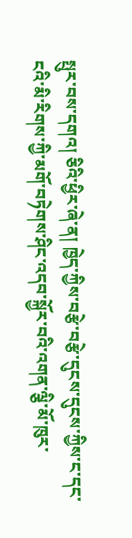སྤུར་བས་དགའ། ཅིའི་ཕྱིར་ཞེ་ན། ཁྱེད་ཀྱིས་བརྩེ་བརྩེ་དུངས་དུངས་ཀྱིས་ང་དང་ངའི་མི་རིགས་ཀྱི་མགོ་བཏེགས་ཤིང་འདབ་སྐྱོར་བའི་འགན་ལྕི་མོ་ཁུར་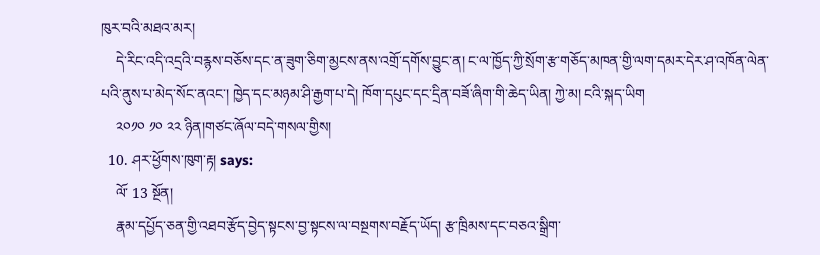ཁུར་བའི་མཐའ་མར།
    དེ་རིང་འདི་འདྲའི་བརྙས་བཅོས་དང་ན་ཟུག་ཅིག་མྱངས་ནས་འགྲོ་དགོས་བྱུང་ན། ང་ལ་ཁྱོད་ཀྱི་སྲོག་རྩ་གཅོད་མཁན་གྱི་ལག་དམར་དེར་ཤ་འཁོན་ལེན་པའི་ནུས་པ་མེད་སོང་ནའང་། ཁྱེད་དང་མཉམ་ཤི་རྒྱག་པ་དེ། ཁོག་དཔུང་དང་དྲིན་བཟོ་ཞིག་གི་ཆེད་ཡིན། ཀྱེ་མ། ངའི་སྐད་ཡིག
    ༢༠༡༠ ༡༠ ༢༢ ཉིན།གཙང་ཞོལ་བདེ་གསལ་གྱིས།
  10. ཤར་ཕྱོགས་ཁུག་རྟ། says:
    ལོ་ 13 སྔོན།
    རྣམ་དཔྱོད་ཅན་གྱི་འཐབ་རྩོད་བྱེད་སྟངས་བྱ་སྟངས་ལ་བསྔགས་བརྗོད་ཡོད། རྩ་ཁྲིམས་དང་བཅའ་སྒྲིག་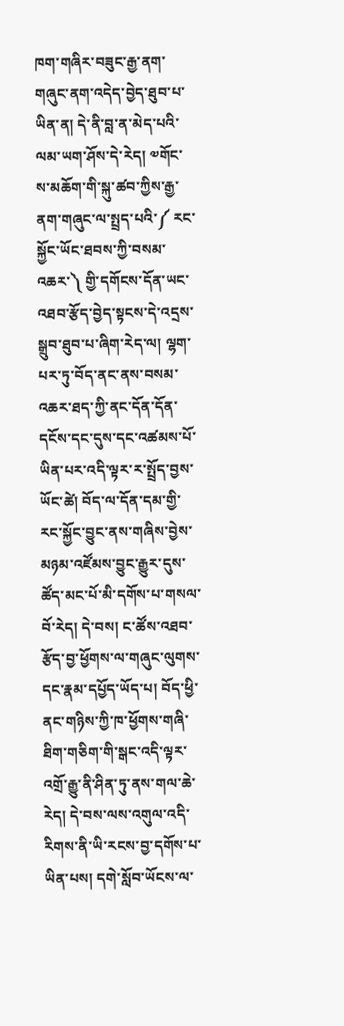ཁག་གཞིར་བཟུང་རྒྱ་ནག་གཞུང་ནག་འདེད་བྱེད་ཐུབ་པ་ཡིན་ན། དེ་ནི་བླ་ན་མེད་པའི་ལམ་ཡག་ཤོས་དེ་རེད། ༧གོང་ས་མཆོག་གི་སྐུ་ཚབ་ཀྱིས་རྒྱ་ནག་གཞུང་ལ་སྤྲད་པའི་༼ རང་སྐྱོང་ཡོང་ཐབས་ཀྱི་བསམ་འཆར་༽ གྱི་དགོངས་དོན་ཡང་འཐབ་རྩོད་བྱེད་སྟངས་དེ་འདྲས་སྒྲུབ་ཐུབ་པ་ཞིག་རེད་ལ། ལྷག་པར་ཏུ་བོད་ནང་ནས་བསམ་འཆར་ཐད་ཀྱི་ནང་དོན་དོན་དངོས་དང་དུས་དང་འཚམས་པོ་ཡིན་པར་འདི་ལྟར་ར་སྤྲོད་བྱས་ཡོང་ཚེ། བོད་ལ་དོན་དམ་གྱི་རང་སྐྱོང་བྱུང་ནས་གཞིས་བྱེས་མཉམ་འཛོམས་བྱུང་རྒྱུར་དུས་ཚོད་མང་པོ་མི་དགོས་པ་གསལ་བོ་རེད། དེ་བས། ང་ཚོས་འཐབ་རྩོད་བྱ་ཕྱོགས་ལ་གཞུང་ལུགས་དང་རྣམ་དཔྱོད་ཡོད་པ། བོད་ཕྱི་ནང་གཉིས་ཀྱི་ཁ་ཕྱོགས་གཞི་ཐིག་གཅིག་གི་སྒང་འདི་ལྟར་འགྲོ་རྒྱུ་ནི་ཤིན་ཏུ་ནས་གལ་ཆེ་རེད། དེ་བས་ལས་འགུལ་འདི་རིགས་ནི་ཡི་རངས་བྱ་དགོས་པ་ཡིན་པས། དགེ་སློབ་ཡོངས་ལ་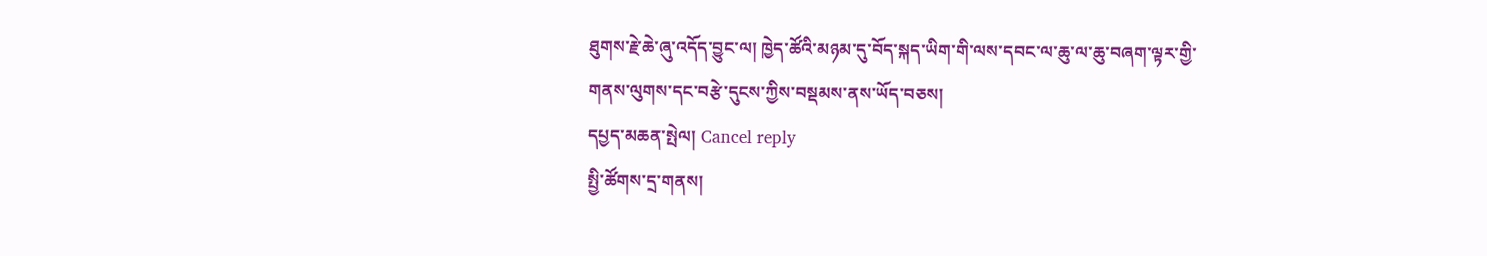ཐུགས་རྗེ་ཆེ་ཞུ་འདོད་བྱུང་ལ། ཁྱེད་ཚོའི་མཉམ་དུ་བོད་སྐད་ཡིག་གི་ལས་དབང་ལ་ཆུ་ལ་ཆུ་བཞག་ལྟར་གྱི་གནས་ལུགས་དང་བརྩེ་དུངས་ཀྱིས་བསྡམས་ནས་ཡོད་བཅས།
དཔྱད་མཆན་སྤེལ། Cancel reply
སྤྱི་ཚོགས་དྲ་གནས།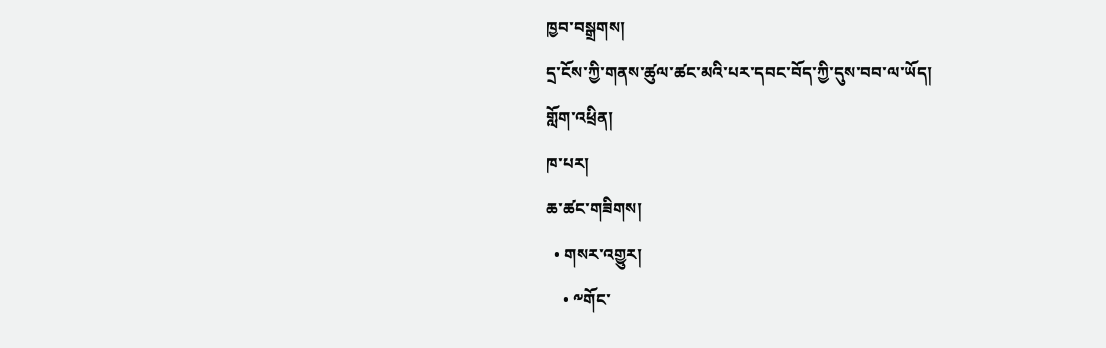ཁྱབ་བསྒྲགས།
དྲ་ངོས་ཀྱི་གནས་ཚུལ་ཚང་མའི་པར་དབང་བོད་ཀྱི་དུས་བབ་ལ་ཡོད།
གློག་འཕྲིན།
ཁ་པར།
ཆ་ཚང་གཟིགས།
  • གསར་འགྱུར།
    • ༸གོང་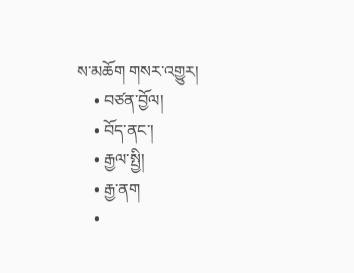ས་མཆོག གསར་འགྱུར།
    • བཙན་བྱོལ།
    • བོད་ནང་།
    • རྒྱལ་སྤྱི།
    • རྒྱ་ནག
    •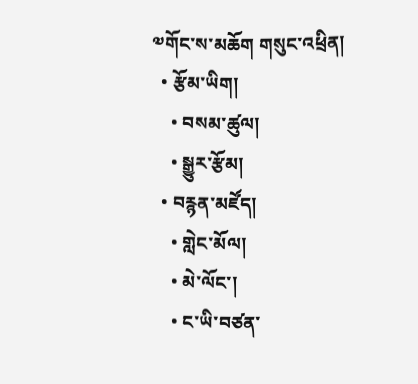༧གོང་ས་མཆོག གསུང་འཕྲིན།
  • རྩོམ་ཡིག།
    • བསམ་ཚུལ།
    • སྒྱུར་རྩོམ།
  • བརྙན་མཛོད།
    • གླེང་མོལ།
    • མེ་ལོང་།
    • ང་ཡི་བཙན་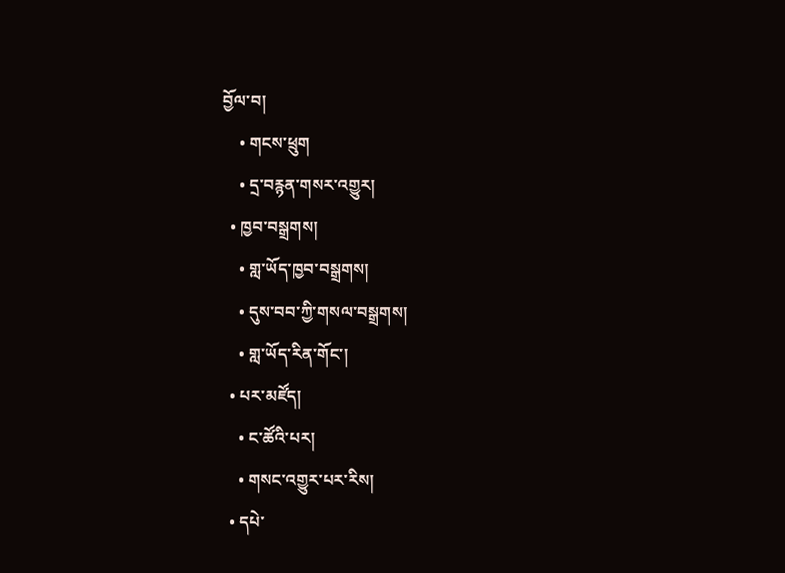བྱོལ་བ།
    • གངས་ཕྲུག
    • དྲ་བརྙན་གསར་འགྱུར།
  • ཁྱབ་བསྒྲགས།
    • གླ་ཡོད་ཁྱབ་བསྒྲགས།
    • དུས་བབ་ཀྱི་གསལ་བསྒྲགས།
    • གླ་ཡོད་རིན་གོང་།
  • པར་མཛོད།
    • ང་ཚོའི་པར།
    • གསང་འགྱུར་པར་རིས།
  • དཔེ་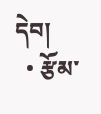དེབ།
  • རྩོམ་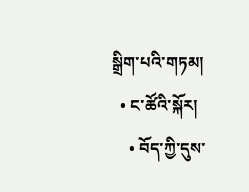སྒྲིག་པའི་གཏམ།
  • ང་ཚོའི་སྐོར།
    • བོད་ཀྱི་དུས་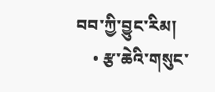བབ་ཀྱི་བྱུང་རིམ།
    • རྩ་ཆེའི་གསུང་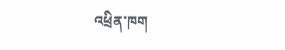འཕྲིན་ཁག